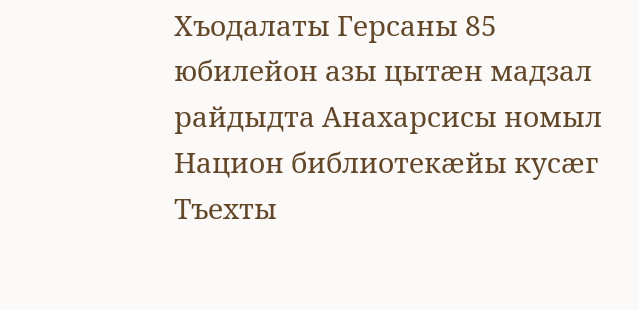Хъодалаты Герсаны 85 юбилейон азы цытæн мадзал райдыдта Анахарсисы номыл Национ библиотекæйы кусæг Тъехты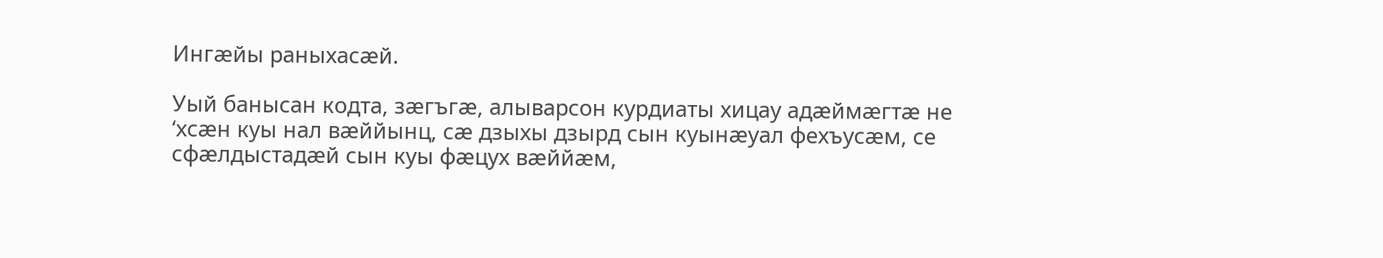Ингæйы раныхасæй.

Уый банысан кодта, зæгъгæ, алыварсон курдиаты хицау адæймæгтæ не ‘хсæн куы нал вæййынц, сæ дзыхы дзырд сын куынæуал фехъусæм, се сфæлдыстадæй сын куы фæцух вæййæм,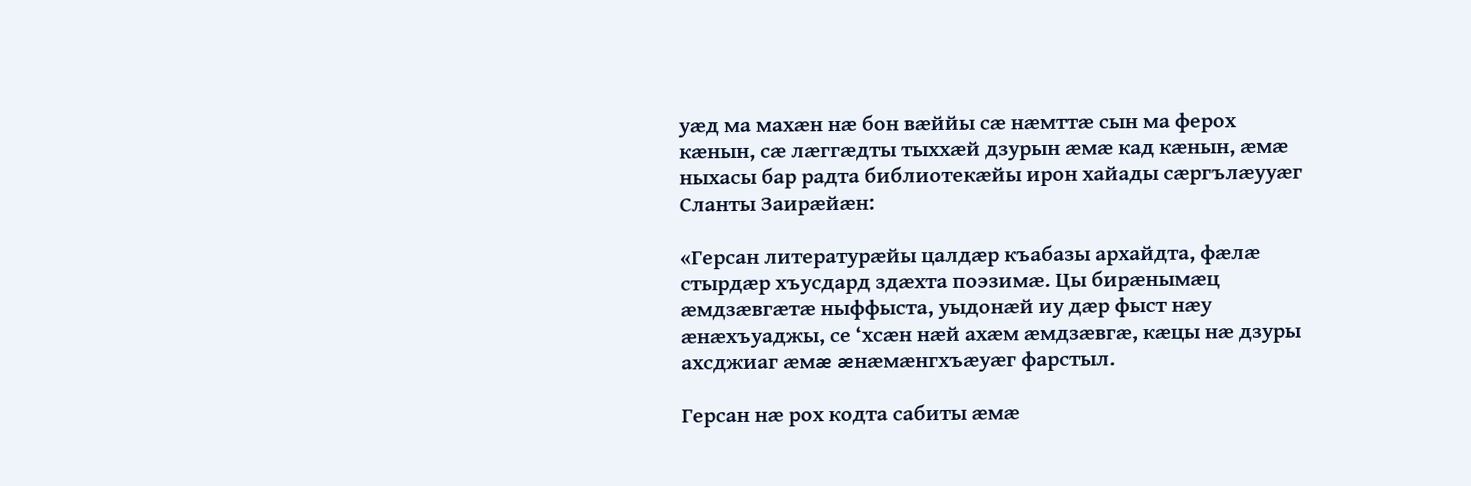уæд ма махæн нæ бон вæййы сæ нæмттæ сын ма ферох кæнын, сæ лæггæдты тыххæй дзурын æмæ кад кæнын, æмæ ныхасы бар радта библиотекæйы ирон хайады сæргълæууæг Сланты Заирæйæн:

«Герсан литературæйы цалдæр къабазы архайдта, фæлæ стырдæр хъусдард здæхта поэзимæ. Цы бирæнымæц æмдзæвгæтæ ныффыста, уыдонæй иу дæр фыст нæу æнæхъуаджы, се ‘хсæн нæй ахæм æмдзæвгæ, кæцы нæ дзуры ахсджиаг æмæ æнæмæнгхъæуæг фарстыл.

Герсан нæ рох кодта сабиты æмæ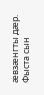æвзæнгты дæр. Фыста сын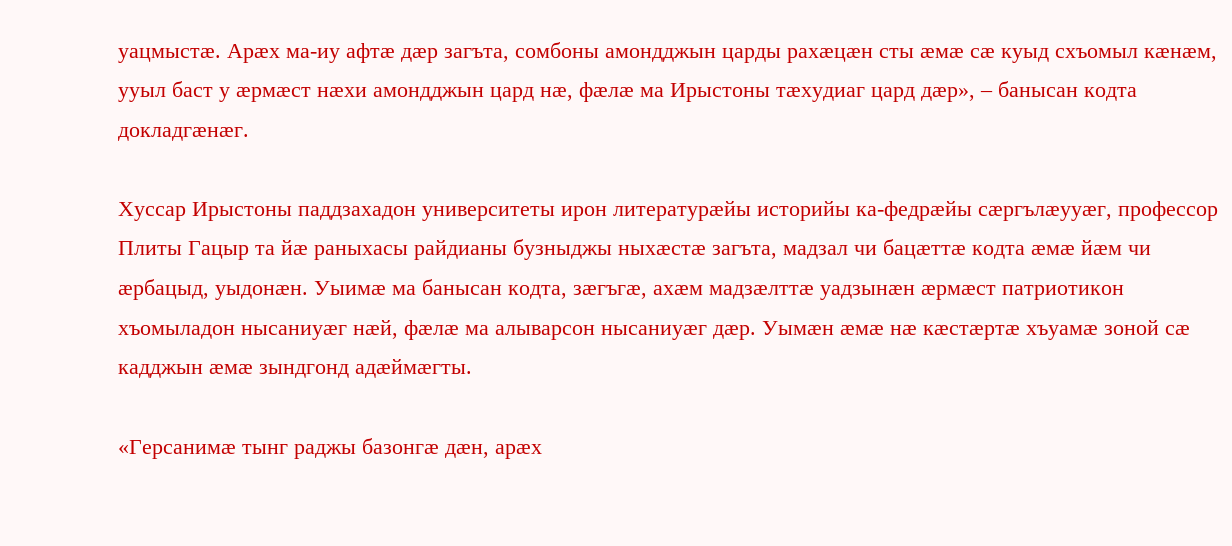уацмыстæ. Арæх ма-иу афтæ дæр загъта, сомбоны амондджын царды рахæцæн сты æмæ сæ куыд схъомыл кæнæм, ууыл баст у æрмæст нæхи амондджын цард нæ, фæлæ ма Ирыстоны тæхудиаг цард дæр», – банысан кодта докладгæнæг.

Хуссар Ирыстоны паддзахадон университеты ирон литературæйы историйы ка-федрæйы сæргълæууæг, профессор Плиты Гацыр та йæ раныхасы райдианы бузныджы ныхæстæ загъта, мадзал чи бацæттæ кодта æмæ йæм чи æрбацыд, уыдонæн. Уыимæ ма банысан кодта, зæгъгæ, ахæм мадзæлттæ уадзынæн æрмæст патриотикон хъомыладон нысаниуæг нæй, фæлæ ма алыварсон нысаниуæг дæр. Уымæн æмæ нæ кæстæртæ хъуамæ зоной сæ кадджын æмæ зындгонд адæймæгты.

«Герсанимæ тынг раджы базонгæ дæн, арæх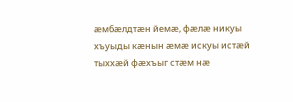æмбæлдтæн йемæ, фæлæ никуы хъуыды кæнын æмæ искуы истæй тыххæй фæхъыг стæм нæ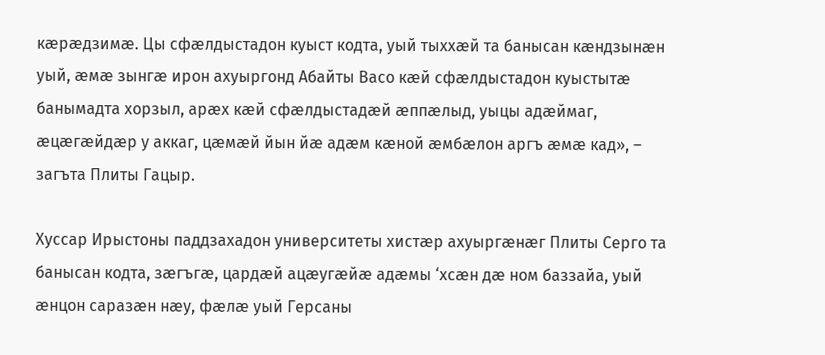кæрæдзимæ. Цы сфæлдыстадон куыст кодта, уый тыххæй та банысан кæндзынæн уый, æмæ зынгæ ирон ахуыргонд Абайты Васо кæй сфæлдыстадон куыстытæ банымадта хорзыл, арæх кæй сфæлдыстадæй æппæлыд, уыцы адæймаг, æцæгæйдæр у аккаг, цæмæй йын йæ адæм кæной æмбæлон аргъ æмæ кад», – загъта Плиты Гацыр.

Хуссар Ирыстоны паддзахадон университеты хистæр ахуыргæнæг Плиты Серго та банысан кодта, зæгъгæ, цардæй ацæугæйæ адæмы ‘хсæн дæ ном баззайа, уый æнцон саразæн нæу, фæлæ уый Герсаны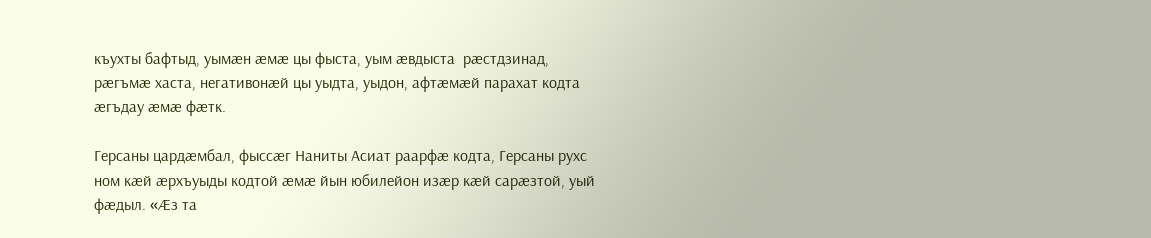къухты бафтыд, уымæн æмæ цы фыста, уым æвдыста  рæстдзинад, рæгъмæ хаста, негативонæй цы уыдта, уыдон, афтæмæй парахат кодта æгъдау æмæ фæтк.

Герсаны цардæмбал, фыссæг Наниты Асиат раарфæ кодта, Герсаны рухс ном кæй æрхъуыды кодтой æмæ йын юбилейон изæр кæй сарæзтой, уый фæдыл. «Æз та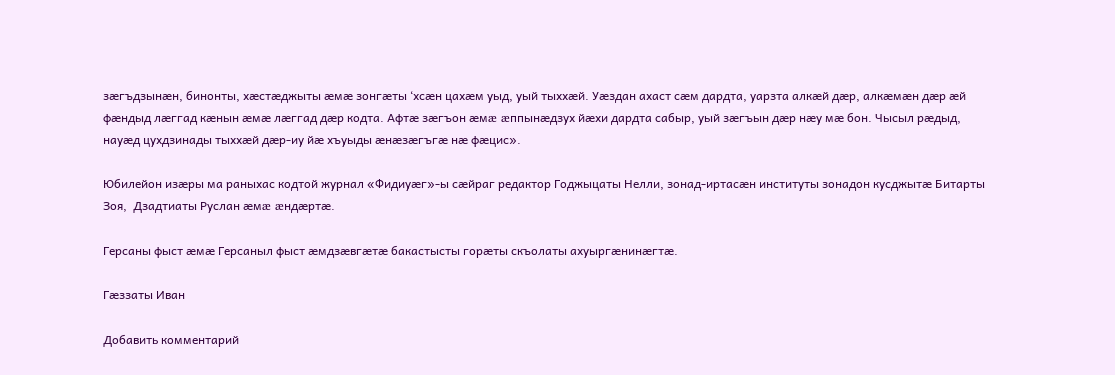зæгъдзынæн, бинонты, хæстæджыты æмæ зонгæты ‘хсæн цахæм уыд, уый тыххæй. Уæздан ахаст сæм дардта, уарзта алкæй дæр, алкæмæн дæр æй фæндыд лæггад кæнын æмæ лæггад дæр кодта. Афтæ зæгъон æмæ æппынæдзух йæхи дардта сабыр, уый зæгъын дæр нæу мæ бон. Чысыл рæдыд, науæд цухдзинады тыххæй дæр-иу йæ хъуыды æнæзæгъгæ нæ фæцис».

Юбилейон изæры ма раныхас кодтой журнал «Фидиуæг»-ы сæйраг редактор Годжыцаты Нелли, зонад-иртасæн институты зонадон кусджытæ Битарты Зоя,  Дзадтиаты Руслан æмæ æндæртæ.

Герсаны фыст æмæ Герсаныл фыст æмдзæвгæтæ бакастысты горæты скъолаты ахуыргæнинæгтæ.

Гæззаты Иван

Добавить комментарий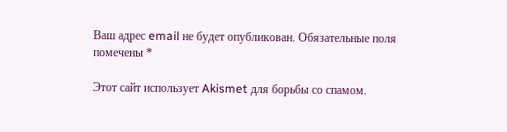Ваш адрес email не будет опубликован. Обязательные поля помечены *

Этот сайт использует Akismet для борьбы со спамом.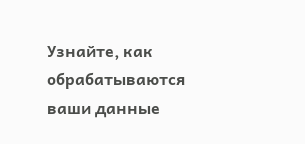Узнайте, как обрабатываются ваши данные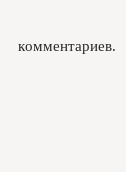комментариев.